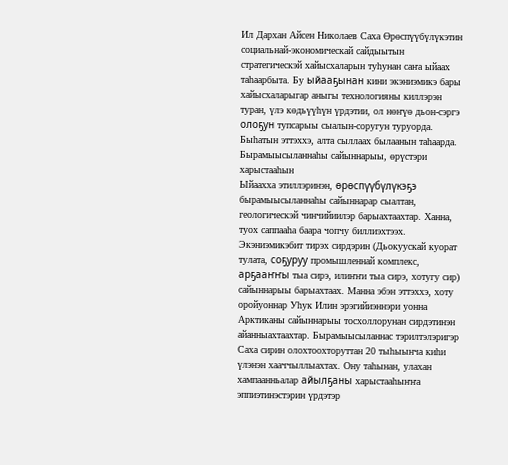Ил Дархан Айсен Николаев Саха Өрөспүүбүлүкэтин социальнай-экономическай сайдыытын стратегическэй хайысхаларын туһунан саҥа ыйаах таһаарбыта. Бу ыйааҕынан кини экэниэмикэ бары хайысхаларыгар аныгы технологияны киллэрэн туран, үлэ көдьүүһүн үрдэтии, ол нөҥүө дьон-сэргэ олоҕун тупсарыы сыалын-соругун туруорда. Быһатын эттэххэ, алта сыллаах былаанын таһаарда.
Бырамыысыланнаһы сайыннарыы, өрүстэри харыстааһын
Ыйаахха этиллэринэн, өрөспүүбүлүкэҕэ бырамыысыланнаһы сайыннарар сыалтан, геологическэй чинчийиилэр барыахтаахтар. Ханна, туох саппааһа баара чопчу биллиэхтээх. Экэниэмикэбит тирэх сирдэрин (Дьокуускай куорат тулата, соҕуруу промышленнай комплекс, арҕааҥҥы тыа сирэ, илиҥҥи тыа сирэ, хотугу сир) сайыннарыы барыахтаах. Манна эбэн эттэххэ, хоту оройуоннар Уһук Илин эрэгийиэннэри уонна Арктиканы сайыннарыы тосхоллорунан сирдэтинэн айанныахтаахтар. Бырамыысыланнас тэрилтэлэригэр Саха сирин олохтоохторуттан 20 тыһыынча киһи үлэнэн хааччыллыахтах. Ону таһынан, улахан хампаанньалар айылҕаны харыстааһыҥҥа эппиэтинэстэрин үрдэтэр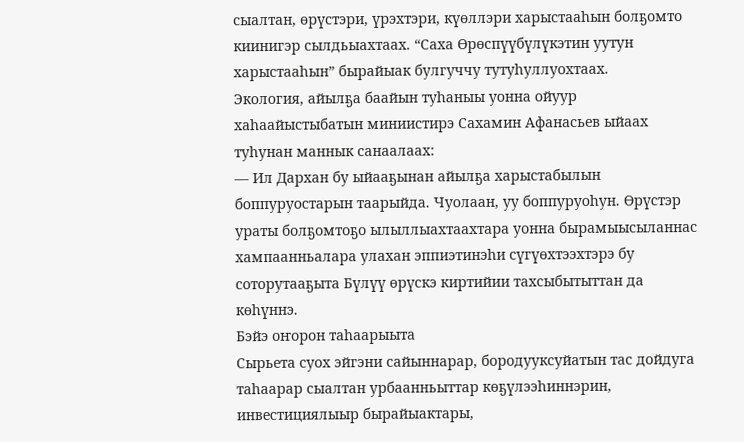сыалтан, өрүстэри, үрэхтэри, күөллэри харыстааһын болҕомто киинигэр сылдьыахтаах. “Саха Өрөспүүбүлүкэтин уутун харыстааһын” бырайыак булгуччу тутуһуллуохтаах.
Экология, айылҕа баайын туһаныы уонна ойуур хаһаайыстыбатын миниистирэ Сахамин Афанасьев ыйаах туһунан маннык санаалаах:
— Ил Дархан бу ыйааҕынан айылҕа харыстабылын боппуруостарын таарыйда. Чуолаан, уу боппуруоһун. Өрүстэр ураты болҕомтоҕо ылыллыахтаахтара уонна бырамыысыланнас хампаанньалара улахан эппиэтинэһи сүгүөхтээхтэрэ бу соторутааҕыта Бүлүү өрүскэ киртийии тахсыбытыттан да көһүннэ.
Бэйэ оҥорон таһаарыыта
Сырьета суох эйгэни сайыннарар, бородууксуйатын тас дойдуга таһаарар сыалтан урбаанньыттар көҕүлээһиннэрин, инвестициялыыр бырайыактары,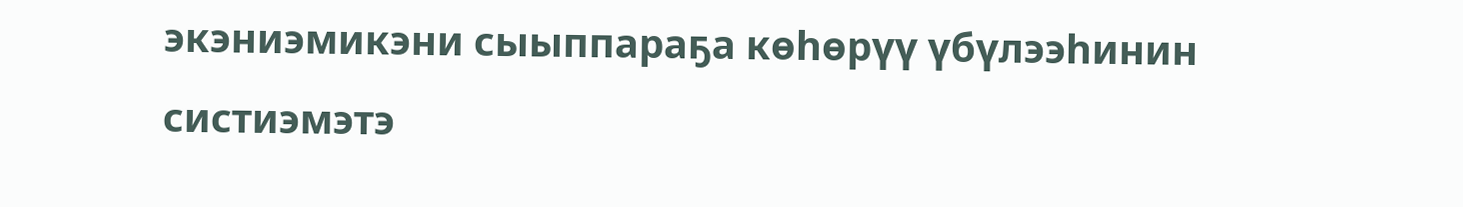экэниэмикэни сыыппараҕа көһөрүү үбүлээһинин систиэмэтэ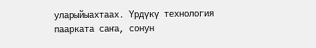уларыйыахтаах. Үрдүкү технология паарката саҥа, сонун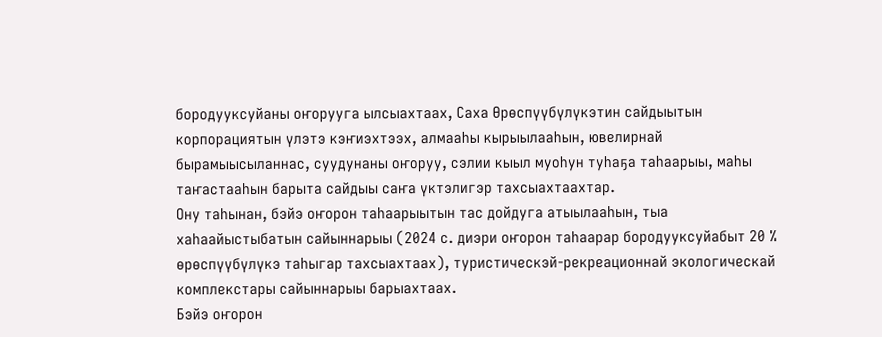бородууксуйаны оҥорууга ылсыахтаах, Саха Өрөспүүбүлүкэтин сайдыытын корпорациятын үлэтэ кэҥиэхтээх, алмааһы кырыылааһын, ювелирнай бырамыысыланнас, суудунаны оҥоруу, сэлии кыыл муоһун туһаҕа таһаарыы, маһы таҥастааһын барыта сайдыы саҥа үктэлигэр тахсыахтаахтар.
Ону таһынан, бэйэ оҥорон таһаарыытын тас дойдуга атыылааһын, тыа хаһаайыстыбатын сайыннарыы (2024 с. диэри оҥорон таһаарар бородууксуйабыт 20 % өрөспүүбүлүкэ таһыгар тахсыахтаах), туристическэй-рекреационнай экологическай комплекстары сайыннарыы барыахтаах.
Бэйэ оҥорон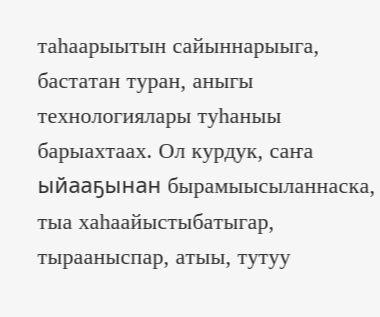таһаарыытын сайыннарыыга, бастатан туран, аныгы технологиялары туһаныы барыахтаах. Ол курдук, саҥа ыйааҕынан бырамыысыланнаска, тыа хаһаайыстыбатыгар, тырааныспар, атыы, тутуу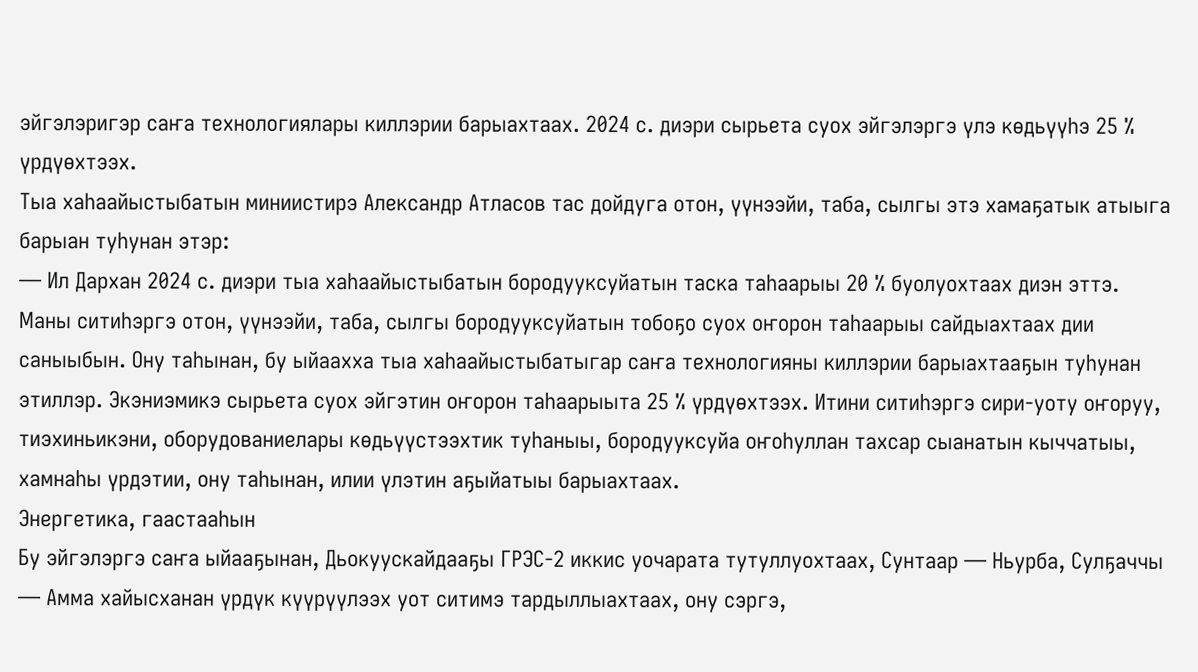эйгэлэригэр саҥа технологиялары киллэрии барыахтаах. 2024 с. диэри сырьета суох эйгэлэргэ үлэ көдьүүһэ 25 % үрдүөхтээх.
Тыа хаһаайыстыбатын миниистирэ Александр Атласов тас дойдуга отон, үүнээйи, таба, сылгы этэ хамаҕатык атыыга барыан туһунан этэр:
— Ил Дархан 2024 с. диэри тыа хаһаайыстыбатын бородууксуйатын таска таһаарыы 20 % буолуохтаах диэн эттэ. Маны ситиһэргэ отон, үүнээйи, таба, сылгы бородууксуйатын тобоҕо суох оҥорон таһаарыы сайдыахтаах дии саныыбын. Ону таһынан, бу ыйаахха тыа хаһаайыстыбатыгар саҥа технологияны киллэрии барыахтааҕын туһунан этиллэр. Экэниэмикэ сырьета суох эйгэтин оҥорон таһаарыыта 25 % үрдүөхтээх. Итини ситиһэргэ сири-уоту оҥоруу, тиэхиньикэни, оборудованиелары көдьүүстээхтик туһаныы, бородууксуйа оҥоһуллан тахсар сыанатын кыччатыы, хамнаһы үрдэтии, ону таһынан, илии үлэтин аҕыйатыы барыахтаах.
Энергетика, гаастааһын
Бу эйгэлэргэ саҥа ыйааҕынан, Дьокуускайдааҕы ГРЭС-2 иккис уочарата тутуллуохтаах, Сунтаар — Ньурба, Сулҕаччы — Амма хайысханан үрдүк күүрүүлээх уот ситимэ тардыллыахтаах, ону сэргэ,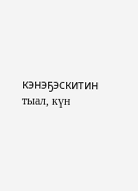кэнэҕэскитин тыал, күн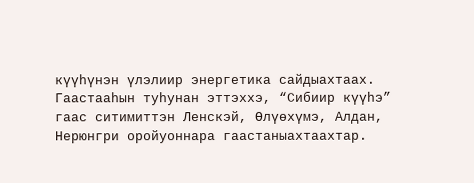күүһүнэн үлэлиир энергетика сайдыахтаах. Гаастааһын туһунан эттэххэ, “Сибиир күүһэ” гаас ситимиттэн Ленскэй, Өлүөхүмэ, Алдан, Нерюнгри оройуоннара гаастаныахтаахтар.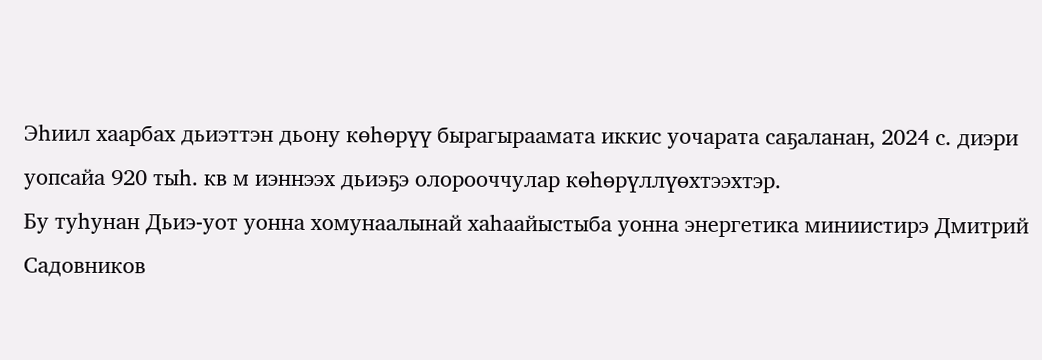Эһиил хаарбах дьиэттэн дьону көһөрүү бырагыраамата иккис уочарата саҕаланан, 2024 с. диэри уопсайа 920 тыһ. кв м иэннээх дьиэҕэ олорооччулар көһөрүллүөхтээхтэр.
Бу туһунан Дьиэ-уот уонна хомунаалынай хаһаайыстыба уонна энергетика миниистирэ Дмитрий Садовников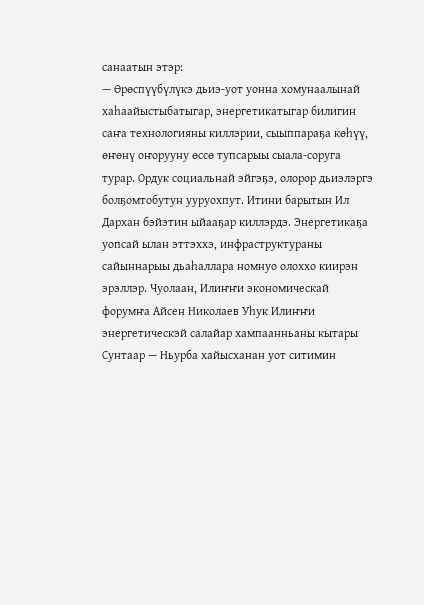санаатын этэр:
— Өрөспүүбүлүкэ дьиэ-уот уонна хомунаалынай хаһаайыстыбатыгар, энергетикатыгар билигин саҥа технологияны киллэрии, сыыппараҕа көһүү, өҥөнү оҥорууну өссө тупсарыы сыала-соруга турар. Ордук социальнай эйгэҕэ, олорор дьиэлэргэ болҕомтобутун ууруохпут. Итини барытын Ил Дархан бэйэтин ыйааҕар киллэрдэ. Энергетикаҕа уопсай ылан эттэххэ, инфраструктураны сайыннарыы дьаһаллара номнуо олоххо киирэн эрэллэр. Чуолаан, Илиҥҥи экономическай форумҥа Айсен Николаев Уһук Илиҥҥи энергетическэй салайар хампаанньаны кытары Сунтаар — Ньурба хайысханан уот ситимин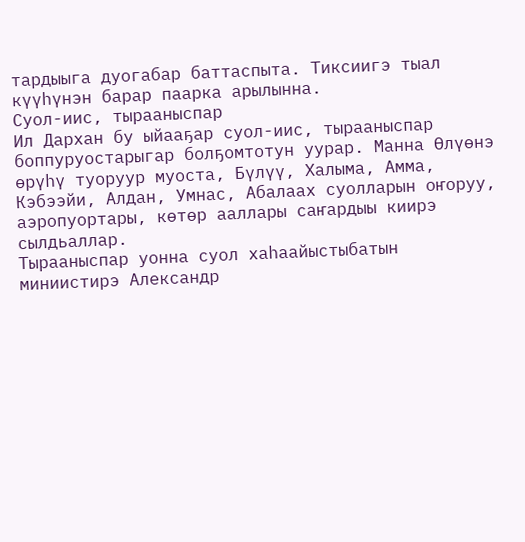тардыыга дуогабар баттаспыта. Тиксиигэ тыал күүһүнэн барар паарка арылынна.
Суол-иис, тырааныспар
Ил Дархан бу ыйааҕар суол-иис, тырааныспар боппуруостарыгар болҕомтотун уурар. Манна Өлүөнэ өрүһү туоруур муоста, Бүлүү, Халыма, Амма, Кэбээйи, Алдан, Умнас, Абалаах суолларын оҥоруу, аэропуортары, көтөр ааллары саҥардыы киирэ сылдьаллар.
Тырааныспар уонна суол хаһаайыстыбатын миниистирэ Александр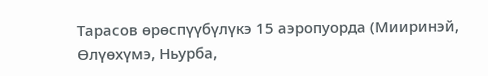Тарасов өрөспүүбүлүкэ 15 аэропуорда (Мииринэй, Өлүөхүмэ, Ньурба,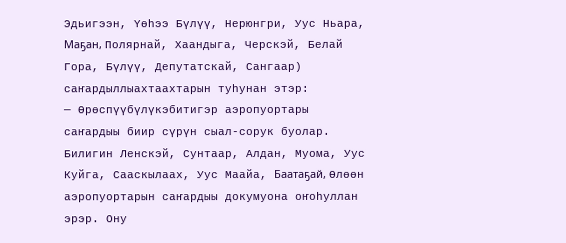Эдьигээн, Үөһээ Бүлүү, Нерюнгри, Уус Ньара, Маҕан, Полярнай, Хаандыга, Черскэй, Белай Гора, Бүлүү, Депутатскай, Сангаар) саҥардыллыахтаахтарын туһунан этэр:
— Өрөспүүбүлүкэбитигэр аэропуортары саҥардыы биир сүрүн сыал-сорук буолар. Билигин Ленскэй, Сунтаар, Алдан, Муома, Уус Куйга, Сааскылаах, Уус Маайа, Баатаҕай, Өлөөн аэропуортарын саҥардыы докумуона оҥоһуллан эрэр. Ону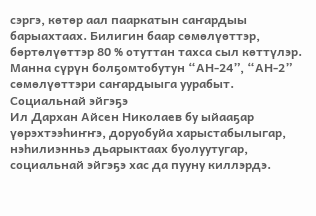сэргэ, көтөр аал пааркатын саҥардыы барыахтаах. Билигин баар сөмөлүөттэр, бөртөлүөттэр 80 % отуттан тахса сыл көттүлэр. Манна сүрүн болҕомтобутун “АН-24”, “АН-2” сөмөлүөттэри саҥардыыга уурабыт.
Социальнай эйгэҕэ
Ил Дархан Айсен Николаев бу ыйааҕар үөрэхтээһиҥҥэ, доруобуйа харыстабылыгар, нэһилиэнньэ дьарыктаах буолуутугар, социальнай эйгэҕэ хас да пууну киллэрдэ.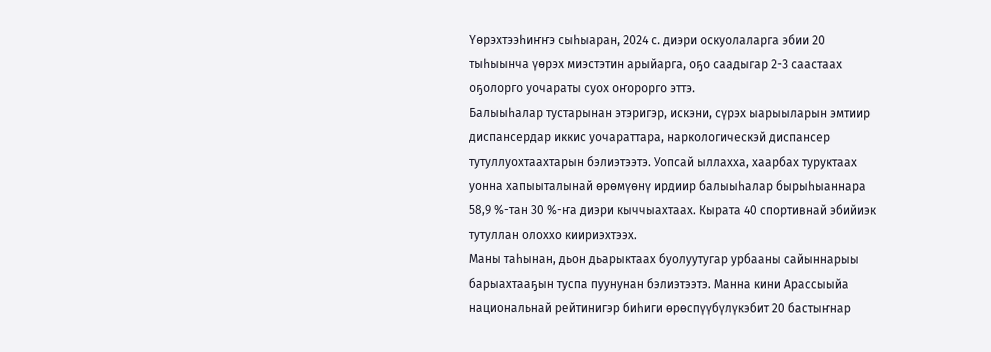Үөрэхтээһиҥҥэ сыһыаран, 2024 с. диэри оскуолаларга эбии 20 тыһыынча үөрэх миэстэтин арыйарга, оҕо саадыгар 2-3 саастаах оҕолорго уочараты суох оҥорорго эттэ.
Балыыһалар тустарынан этэригэр, искэни, сүрэх ыарыыларын эмтиир диспансердар иккис уочараттара, наркологическэй диспансер тутуллуохтаахтарын бэлиэтээтэ. Уопсай ыллахха, хаарбах туруктаах уонна хапыыталынай өрөмүөнү ирдиир балыыһалар бырыһыаннара 58,9 %-тан 30 %-ҥа диэри кыччыахтаах. Кырата 40 спортивнай эбийиэк тутуллан олоххо киириэхтээх.
Маны таһынан, дьон дьарыктаах буолуутугар урбааны сайыннарыы барыахтааҕын туспа пуунунан бэлиэтээтэ. Манна кини Арассыыйа национальнай рейтинигэр биһиги өрөспүүбүлүкэбит 20 бастыҥнар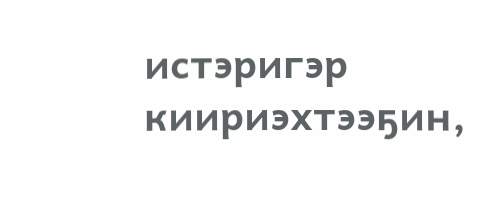истэригэр киириэхтээҕин,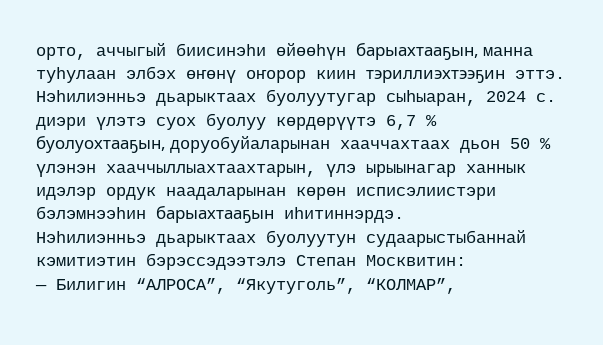орто, аччыгый биисинэһи өйөөһүн барыахтааҕын, манна туһулаан элбэх өҥөнү оҥорор киин тэриллиэхтээҕин эттэ.
Нэһилиэнньэ дьарыктаах буолуутугар сыһыаран, 2024 с. диэри үлэтэ суох буолуу көрдөрүүтэ 6,7 % буолуохтааҕын, доруобуйаларынан хааччахтаах дьон 50 % үлэнэн хааччыллыахтаахтарын, үлэ ырыынагар ханнык идэлэр ордук наадаларынан көрөн исписэлиистэри бэлэмнээһин барыахтааҕын иһитиннэрдэ.
Нэһилиэнньэ дьарыктаах буолуутун судаарыстыбаннай кэмитиэтин бэрэссэдээтэлэ Степан Москвитин:
— Билигин “АЛРОСА”, “Якутуголь”, “КОЛМАР”,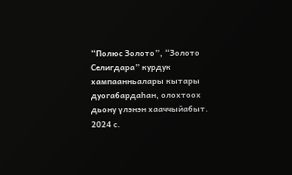“Полюс Золото”, “Золото Селигдара” курдук хампаанньалары кытары дуогабардаһан, олохтоох дьону үлэнэн хааччыйабыт. 2024 с.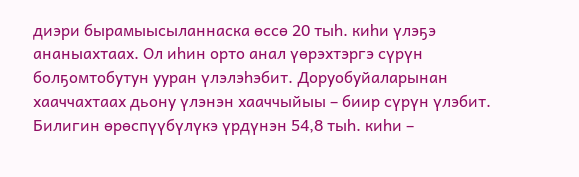диэри бырамыысыланнаска өссө 20 тыһ. киһи үлэҕэ ананыахтаах. Ол иһин орто анал үөрэхтэргэ сүрүн болҕомтобутун ууран үлэлэһэбит. Доруобуйаларынан хааччахтаах дьону үлэнэн хааччыйыы – биир сүрүн үлэбит. Билигин өрөспүүбүлүкэ үрдүнэн 54,8 тыһ. киһи –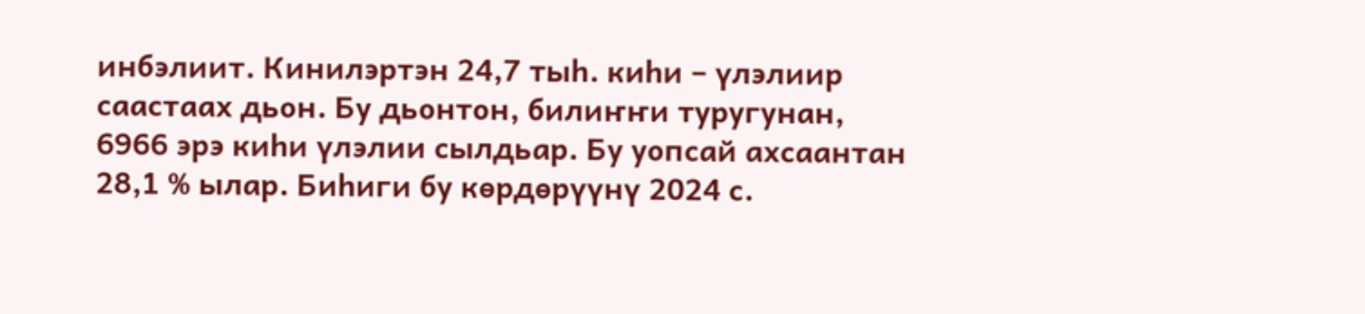инбэлиит. Кинилэртэн 24,7 тыһ. киһи – үлэлиир саастаах дьон. Бу дьонтон, билиҥҥи туругунан, 6966 эрэ киһи үлэлии сылдьар. Бу уопсай ахсаантан 28,1 % ылар. Биһиги бу көрдөрүүнү 2024 с.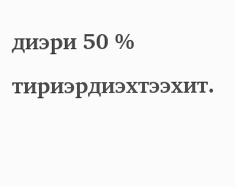диэри 50 % тириэрдиэхтээхит.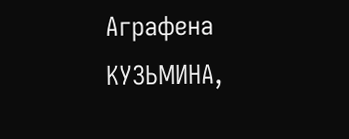Аграфена КУЗЬМИНА,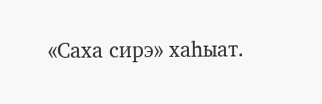«Саха сирэ» хаһыат.